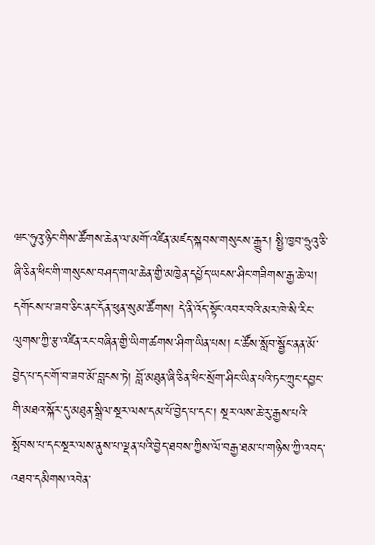ཝང་ཧུའུ་ཉིང་གིས་ཚོགས་ཆེན་ལ་མགོ་འཛིན་མཛད་སྐབས་གསུངས་རྒྱུར། སྤྱི་ཁྱབ་ཧྲུའུ་ཅི་ཞི་ཅིན་ཕིང་གི་གསུངས་བཤད་གལ་ཆེན་གྱི་མཁྱེན་དཔྱོད་ཡངས་ཤིང་གཟིགས་རྒྱ་ཆེ་ལ། དགོངས་པ་ཟབ་ཅིང་ནང་དོན་ཕུན་སུམ་ཚོགས། དེ་ནི་འོད་སྟོང་འབར་བའི་མར་ཁེ་སི་རིང་ལུགས་ཀྱི་རྩ་འཛིན་རང་བཞིན་གྱི་ཡིག་ཚགས་ཤིག་ཡིན་པས། ང་ཚོས་སློབ་སྦྱོང་ནན་མོ་བྱེད་པ་དང་གོ་བ་ཟབ་མོ་བླངས་ཏེ། བློ་མཐུན་ཞི་ཅིན་ཕིང་སྲོག་ཤིང་ཡིན་པའི་ཏང་ཀྲུང་དབྱང་གི་མཐའ་སྐོར་དུ་མཐུན་སྒྲིལ་སྔར་ལས་དམ་པོ་བྱེད་པ་དང་། སྔར་ལས་ཆེ་རུ་རྒྱས་པའི་སྤོབས་པ་དང་སྔར་ལས་ནུས་པ་ལྡན་པའི་བྱེད་ཐབས་ཀྱིས་ལོ་བརྒྱ་ཐམ་པ་གཉིས་ཀྱི་འབད་འཐབ་དམིགས་འབེན་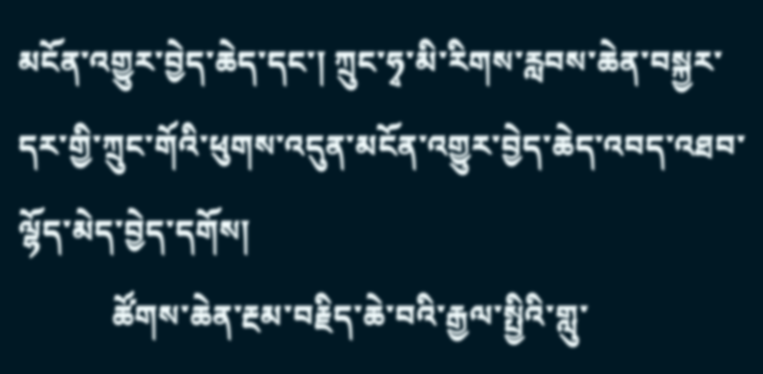མངོན་འགྱུར་བྱེད་ཆེད་དང་། ཀྲུང་ཧྭ་མི་རིགས་རླབས་ཆེན་བསྐྱར་དར་གྱི་ཀྲུང་གོའི་ཕུགས་འདུན་མངོན་འགྱུར་བྱེད་ཆེད་འབད་འཐབ་ལྷོད་མེད་བྱེད་དགོས།
            ཚོགས་ཆེན་རྔམ་བརྗིད་ཆེ་བའི་རྒྱལ་སྤྱིའི་གླུ་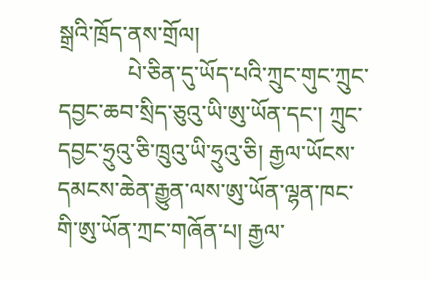སྒྲའི་ཁྲོད་ནས་གྲོལ།
            པེ་ཅིན་དུ་ཡོད་པའི་ཀྲུང་གུང་ཀྲུང་དབྱང་ཆབ་སྲིད་ཅུའུ་ཡི་ཨུ་ཡོན་དང་། ཀྲུང་དབྱང་ཧྲུའུ་ཅི་ཁྲུའུ་ཡི་ཧྲུའུ་ཅི། རྒྱལ་ཡོངས་དམངས་ཆེན་རྒྱུན་ལས་ཨུ་ཡོན་ལྷན་ཁང་གི་ཨུ་ཡོན་ཀྲང་གཞོན་པ། རྒྱལ་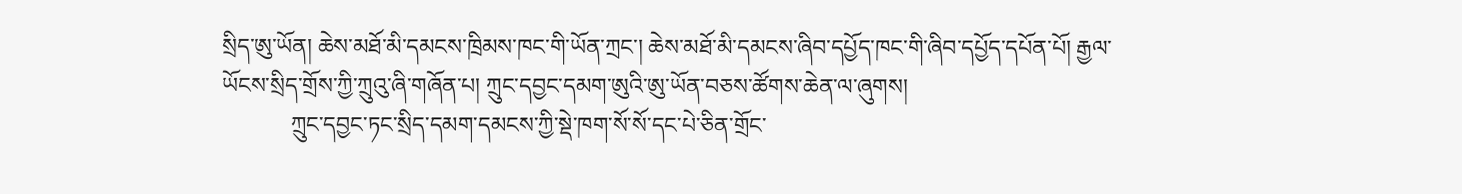སྲིད་ཨུ་ཡོན། ཆེས་མཐོ་མི་དམངས་ཁྲིམས་ཁང་གི་ཡོན་ཀྲང་། ཆེས་མཐོ་མི་དམངས་ཞིབ་དཔྱོད་ཁང་གི་ཞིབ་དཔྱོད་དཔོན་པོ། རྒྱལ་ཡོངས་སྲིད་གྲོས་ཀྱི་ཀྲུའུ་ཞི་གཞོན་པ། ཀྲུང་དབྱང་དམག་ཨུའི་ཨུ་ཡོན་བཅས་ཚོགས་ཆེན་ལ་ཞུགས།
            ཀྲུང་དབྱང་ཏང་སྲིད་དམག་དམངས་ཀྱི་སྡེ་ཁག་སོ་སོ་དང་པེ་ཅིན་གྲོང་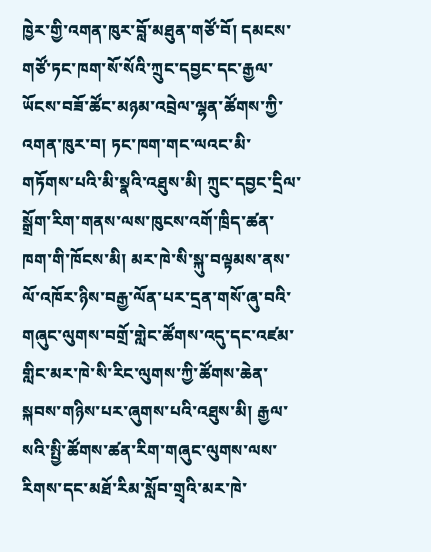ཁྱེར་གྱི་འགན་ཁུར་བློ་མཐུན་གཙོ་བོ། དམངས་གཙོ་ཏང་ཁག་སོ་སོའི་ཀྲུང་དབྱང་དང་རྒྱལ་ཡོངས་བཟོ་ཚོང་མཉམ་འབྲེལ་ལྷན་ཚོགས་ཀྱི་འགན་ཁུར་བ། ཏང་ཁག་གང་ལའང་མི་གཏོགས་པའི་མི་སྣའི་འཐུས་མི། ཀྲུང་དབྱང་དྲིལ་སྒྲོག་རིག་གནས་ལས་ཁུངས་འགོ་ཁྲིད་ཚན་ཁག་གི་ཁོངས་མི། མར་ཁེ་སི་སྐུ་བལྟམས་ནས་ལོ་འཁོར་ཉིས་བརྒྱ་ལོན་པར་དྲན་གསོ་ཞུ་བའི་གཞུང་ལུགས་བགྲོ་གླེང་ཚོགས་འདུ་དང་འཛམ་གླིང་མར་ཁེ་སི་རིང་ལུགས་ཀྱི་ཚོགས་ཆེན་སྐབས་གཉིས་པར་ཞུགས་པའི་འཐུས་མི། རྒྱལ་སའི་སྤྱི་ཚོགས་ཚན་རིག་གཞུང་ལུགས་ལས་རིགས་དང་མཐོ་རིམ་སློབ་གྲྭའི་མར་ཁེ་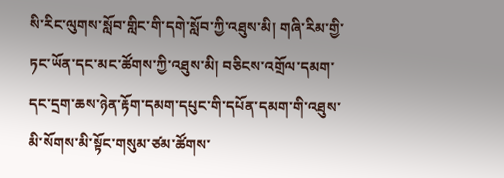སི་རིང་ལུགས་སློབ་གླིང་གི་དགེ་སློབ་ཀྱི་འཐུས་མི། གཞི་རིམ་གྱི་ཏང་ཡོན་དང་མང་ཚོགས་ཀྱི་འཐུས་མི། བཅིངས་འགྲོལ་དམག་དང་དྲག་ཆས་ཉེན་རྟོག་དམག་དཔུང་གི་དཔོན་དམག་གི་འཐུས་མི་སོགས་མི་སྟོང་གསུམ་ཙམ་ཚོགས་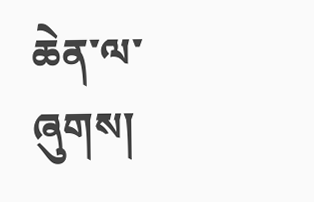ཆེན་ལ་ཞུགས།